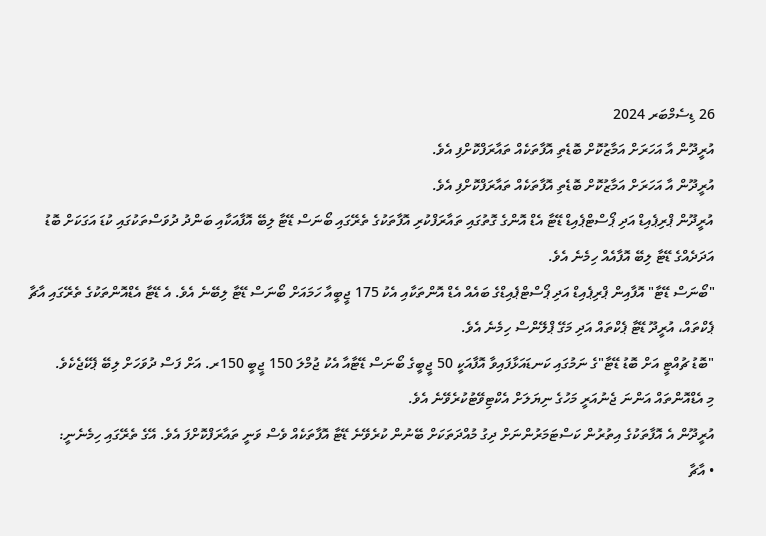26 ޑިސެމްބަރ 2024
އުރީދޫން އާ އަހަރަށް އަމާޒުކޮށް ބޮޑެތި އޮފާތަކެއް ތައާރަފްކޮށްފި އެވެ.
އުރީދޫން އާ އަހަރަށް އަމާޒުކޮށް ބޮޑެތި އޮފާތަކެއް ތައާރަފްކޮށްފި އެވެ.
އުރީދޫން ޕްރިޕެއިޑް އަދި ޕޯސްޓްޕެއިޑް ޑޭޓާ އެޑް އޮންގެ ގޮތުގައި ތައާރަފްކުރި އޮފާތަކުގެ ތެރޭގައި ބޯނަސް ޑޭޓާ ލިބޭ އޮފާއަކާއި ބަންދު ދުވަސްތަކުގައި ކުޑަ އަގަކަށް ބޮޑު އަދަދެއްގެ ޑޭޓާ ލިބޭ އޮފާއެއް ހިމެނެ އެވެ.
"ބޯނަސް ޑޭޓާ" އޮފާއިން ޕްރިޕެއިޑް އަދި ޕޯސްޓްޕެއިޑްގެ ބައެއް އެޑް އޮންތަކާއި އެކު 175 ޖީބީއާ ހަމައަށް ބޯނަސް ޑޭޓާ ލިބޭނެ އެވެ. އެ ޑޭޓާ އެޑްއޮންތަކުގެ ތެރޭގައި އާޗާ ޕެކްތައް، އުރީދޫ ޑޭޓާ ޕެކްތައް އަދި މަގޭ ޕްލޭންސް ހިމެނެ އެވެ.
"ބޮޑު ޗުއްޓީ އަށް ބޮޑު ޑޭޓާ"ގެ ނަމުގައި ކަނޑައަޅާފައިވާ އޮފާއަކީ 50 ޖީބީގެ ބޯނަސް ޑޭޓާއާ އެކު ޖުމްލަ 150 ޖީބީ 150ރ. އަށް ފަސް ދުވަހަށް ލިބޭ ޕެކޭޖެކެވެ.
މި އެޑްއޮންތައް އަންނަ ޖެނުއަރީ މަހުގެ ނިޔަލަށް އެކްޓިވޭޓުކުރެވޭނެ އެވެ.
އުރީދޫން އެ އޮފާތަކުގެ އިތުރުން ކަސްޓަމަރުންނަށް ދިގު މުއްދަތަކަށް ބޭނުން ކުރެވޭނެ ޑޭޓާ އޮފާތަކެއް ވެސް ވަނީ ތައާރަފްކޮށްފަ އެވެ. އޭގެ ތެރޭގައި ހިމެނެނީ:
• އާޗާ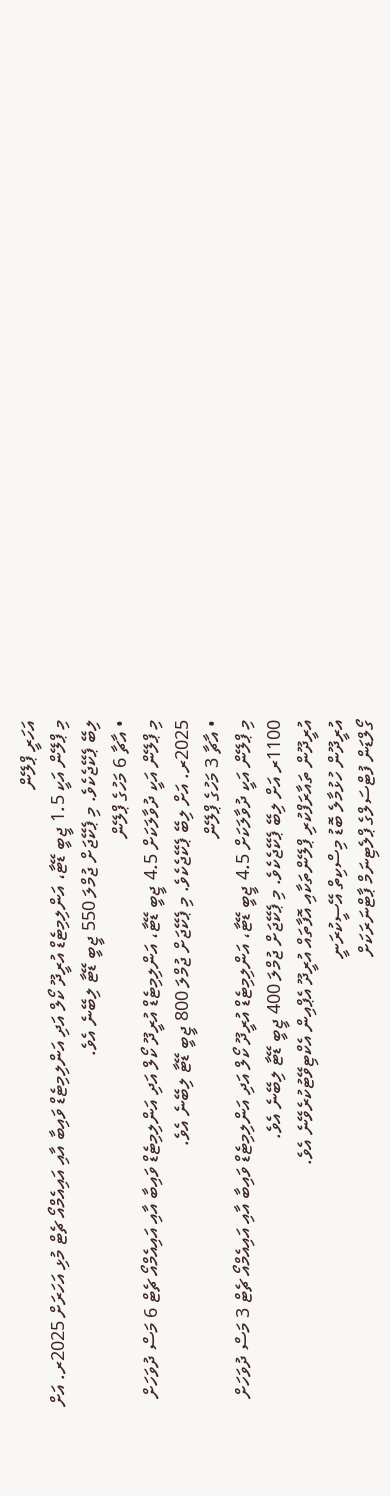އަހަރީ ޕްލޭން
މި ޕްލޭން އަކީ 1.5 ޖީބީ ޑޭޓާ، އަންލިމިޓެޑް އުރީދޫ ކޯލް އަދި އަންލިމިޓެޑް ވައިބާ އާއި އައިއެމްއޯ ޗެޓް މުޅި އަހަރަށް 2025ރ. އަށް ލިބޭ ޕެކޭޖެކެވެ. މި ޕެކޭޖަށް ޖުމްލަ 550 ޖީބީ ޑޭޓާ ލިބޭނެ އެވެ.
• އާޗާ 6 މަހުގެ ޕްލޭން
މި ޕްލޭން އަކީ ދުވާލަކަށް 4.5 ޖީބީ ޑޭޓާ، އަންލިމިޓެޑް އުރީދޫ ކޯލް އަދި އަންލިމިޓެޑް ވައިބާ އާއި އައިއެމްއޯ ޗެޓް 6 މަސް ދުވަހަށް 2025ރ. އަށް ލިބޭ ޕެކޭޖެކެވެ. މި ޕެކޭޖަށް ޖުމްލަ 800 ޖީބީ ޑޭޓާ ލިބޭނެ އެވެ.
• އާޗާ 3 މަހުގެ ޕްލޭން
މި ޕްލޭން އަކީ ދުވާލަކަށް 4.5 ޖީބީ ޑޭޓާ، އަންލިމިޓެޑް އުރީދޫ ކޯލް އަދި އަންލިމިޓެޑް ވައިބާ އާއި އައިއެމްއޯ ޗެޓް 3 މަސް ދުވަހަށް 1100ރ އަށް ލިބޭ ޕެކޭޖެކެވެ. މި ޕެކޭޖަށް ޖުމްލަ 400 ޖީބީ ޑޭޓާ ލިބޭނެ އެވެ.
އުރީދޫން ތައާރަފްކުރި ޕްލޭންތަކާއި އޮފާތައް އުރީދޫ އެޕްއިން އެކްޓިވޭޓުކުރެވޭނެ އެވެ.
އުރީދޫން ހުޅުމާލެ ބޮޑު މިސްކިތް އޭސީކުރަނީ
ގޯލްޑަން ފުޓްސަލްގެ ޕްލެޓިނަމް ޕާޓްނަރަކަށް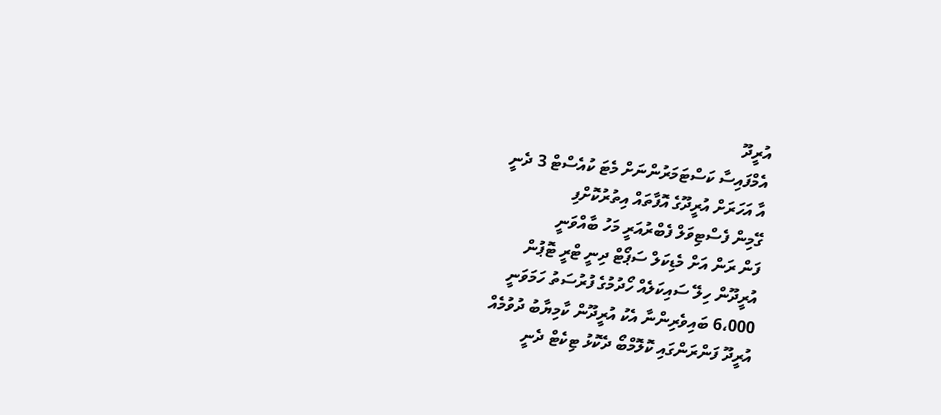އުރީދޫ
އެމްފައިސާ ކަސްޓަމަރުންނަށް މެޓަ ކުއެސްޓް 3 ދެނީ
އާ އަހަރަށް އުރީދޫގެ އޮފާތައް އިތުރުކޮށްފި
ގޭމިން ފެސްޓިވަލް ފެބްރުއަރީ މަހު ބާއްވަނީ
ފަން ރަން އަށް މެޑިކަލް ސަޕޯޓް ދިނީ ޓްރީ ޓޮޕުން
އުރީދޫން ހިލޭ ސައިކަލެއް ހޯދުމުގެ ފުރުސަތު ހަމަވަނީ
6،000 ބައިވެރިންނާ އެކު އުރީދޫން ކާމިޔާބު ދުވުމެއް
އުރީދޫ ފަންރަންގައި ކޮލޮމްބޯ ދެކޮޅު ޓިކެޓް ދެނީ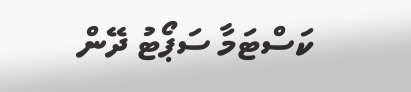ކަސްޓަމާ ސަޕޯޓު ދޭން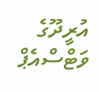އުރީދޫގެ ވަޓްސްއެޕް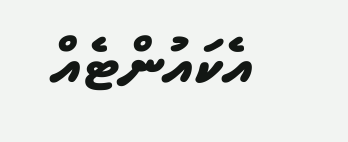އެކައުންޓެއް